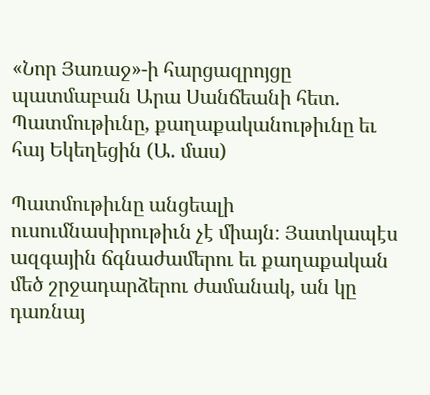«Նոր Յառաջ»-ի հարցազրոյցը պատմաբան Արա Սանճեանի հետ. Պատմութիւնը, քաղաքականութիւնը եւ հայ Եկեղեցին (Ա. մաս)

Պատմութիւնը անցեալի ուսումնասիրութիւն չէ միայն։ Յատկապէս ազգային ճգնաժամերու եւ քաղաքական մեծ շրջադարձերու ժամանակ, ան կը դառնայ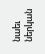նաեւ ներկան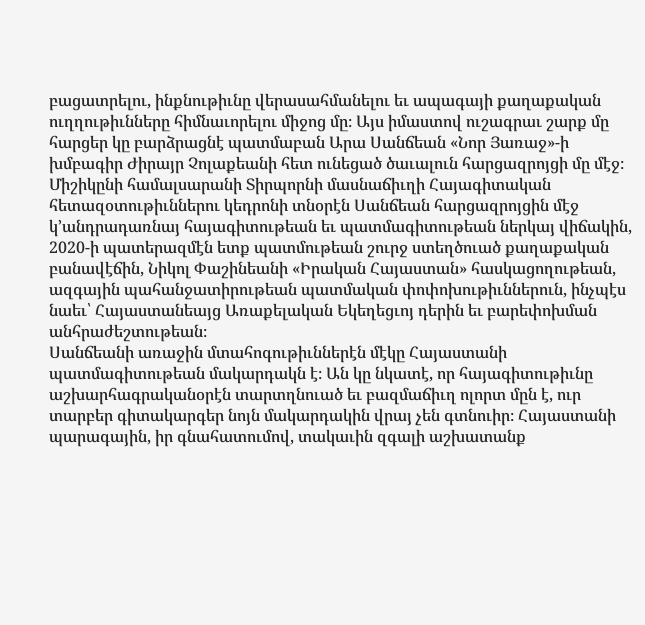բացատրելու, ինքնութիւնը վերասահմանելու եւ ապագայի քաղաքական ուղղութիւնները հիմնաւորելու միջոց մը։ Այս իմաստով ուշագրաւ շարք մը հարցեր կը բարձրացնէ պատմաբան Արա Սանճեան «Նոր Յառաջ»-ի խմբագիր Ժիրայր Չոլաքեանի հետ ունեցած ծաւալուն հարցազրոյցի մը մէջ։
Միշիկընի համալսարանի Տիրպորնի մասնաճիւղի Հայագիտական հետազօտութիւններու կեդրոնի տնօրէն Սանճեան հարցազրոյցին մէջ կ՚անդրադառնայ հայագիտութեան եւ պատմագիտութեան ներկայ վիճակին, 2020-ի պատերազմէն ետք պատմութեան շուրջ ստեղծուած քաղաքական բանավէճին, Նիկոլ Փաշինեանի «Իրական Հայաստան» հասկացողութեան, ազգային պահանջատիրութեան պատմական փոփոխութիւններուն, ինչպէս նաեւ՝ Հայաստանեայց Առաքելական Եկեղեցւոյ դերին եւ բարեփոխման անհրաժեշտութեան։
Սանճեանի առաջին մտահոգութիւններէն մէկը Հայաստանի պատմագիտութեան մակարդակն է։ Ան կը նկատէ, որ հայագիտութիւնը աշխարհագրականօրէն տարտղնուած եւ բազմաճիւղ ոլորտ մըն է, ուր տարբեր գիտակարգեր նոյն մակարդակին վրայ չեն գտնուիր։ Հայաստանի պարագային, իր գնահատումով, տակաւին զգալի աշխատանք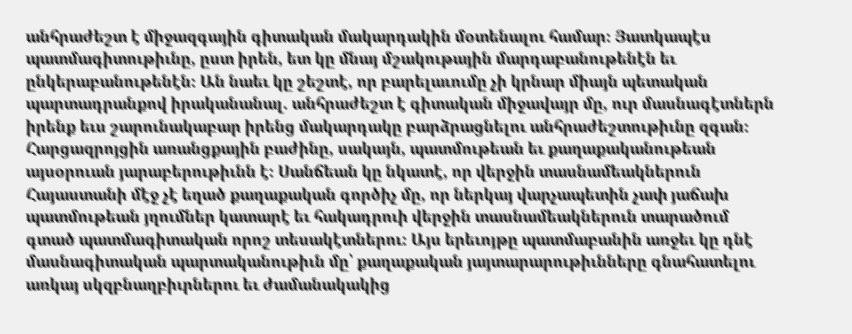անհրաժեշտ է միջազգային գիտական մակարդակին մօտենալու համար։ Յատկապէս պատմագիտութիւնը, ըստ իրեն, ետ կը մնայ մշակութային մարդաբանութենէն եւ ընկերաբանութենէն։ Ան նաեւ կը շեշտէ, որ բարելաւումը չի կրնար միայն պետական պարտադրանքով իրականանալ. անհրաժեշտ է գիտական միջավայր մը, ուր մասնագէտներն իրենք եւս շարունակաբար իրենց մակարդակը բարձրացնելու անհրաժեշտութիւնը զգան։
Հարցազրոյցին առանցքային բաժինը, սակայն, պատմութեան եւ քաղաքականութեան այսօրուան յարաբերութիւնն է։ Սանճեան կը նկատէ, որ վերջին տասնամեակներուն Հայաստանի մէջ չէ եղած քաղաքական գործիչ մը, որ ներկայ վարչապետին չափ յաճախ պատմութեան յղումներ կատարէ եւ հակադրուի վերջին տասնամեակներուն տարածում գտած պատմագիտական որոշ տեսակէտներու։ Այս երեւոյթը պատմաբանին առջեւ կը դնէ մասնագիտական պարտականութիւն մը՝ քաղաքական յայտարարութիւնները գնահատելու առկայ սկզբնաղբիւրներու եւ ժամանակակից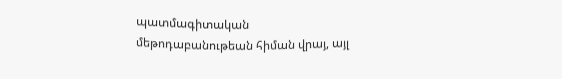պատմագիտական մեթոդաբանութեան հիման վրայ, այլ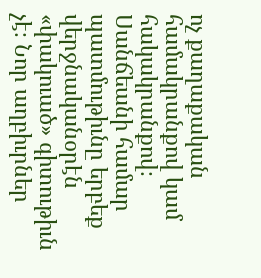ոչ քաղաքական համակրանքով կամ հակակրանքով։
Սանճեանի համար պատմութիւնը երբեք վերջնականօրէն «փակուած» գիտութիւն չէ։ Նոր աղբիւրներ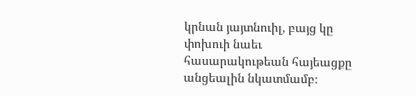կրնան յայտնուիլ, բայց կը փոխուի նաեւ հասարակութեան հայեացքը անցեալին նկատմամբ։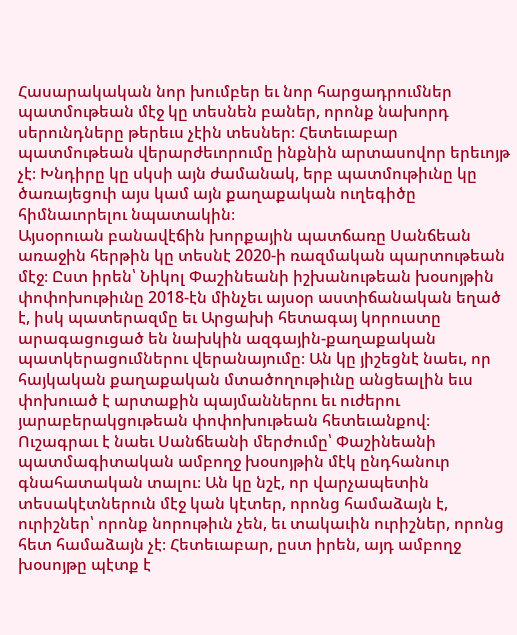Հասարակական նոր խումբեր եւ նոր հարցադրումներ պատմութեան մէջ կը տեսնեն բաներ, որոնք նախորդ սերունդները թերեւս չէին տեսներ։ Հետեւաբար պատմութեան վերարժեւորումը ինքնին արտասովոր երեւոյթ չէ։ Խնդիրը կը սկսի այն ժամանակ, երբ պատմութիւնը կը ծառայեցուի այս կամ այն քաղաքական ուղեգիծը հիմնաւորելու նպատակին։
Այսօրուան բանավէճին խորքային պատճառը Սանճեան առաջին հերթին կը տեսնէ 2020-ի ռազմական պարտութեան մէջ։ Ըստ իրեն՝ Նիկոլ Փաշինեանի իշխանութեան խօսոյթին փոփոխութիւնը 2018-էն մինչեւ այսօր աստիճանական եղած է, իսկ պատերազմը եւ Արցախի հետագայ կորուստը արագացուցած են նախկին ազգային-քաղաքական պատկերացումներու վերանայումը։ Ան կը յիշեցնէ նաեւ, որ հայկական քաղաքական մտածողութիւնը անցեալին եւս փոխուած է արտաքին պայմաններու եւ ուժերու յարաբերակցութեան փոփոխութեան հետեւանքով։
Ուշագրաւ է նաեւ Սանճեանի մերժումը՝ Փաշինեանի պատմագիտական ամբողջ խօսոյթին մէկ ընդհանուր գնահատական տալու։ Ան կը նշէ, որ վարչապետին տեսակէտներուն մէջ կան կէտեր, որոնց համաձայն է, ուրիշներ՝ որոնք նորութիւն չեն, եւ տակաւին ուրիշներ, որոնց հետ համաձայն չէ։ Հետեւաբար, ըստ իրեն, այդ ամբողջ խօսոյթը պէտք է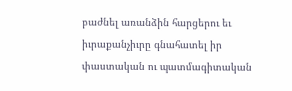բաժնել առանձին հարցերու եւ իւրաքանչիւրը գնահատել իր փաստական ու պատմագիտական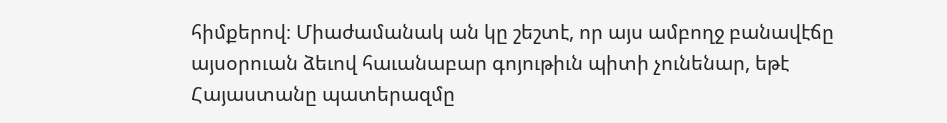հիմքերով։ Միաժամանակ ան կը շեշտէ, որ այս ամբողջ բանավէճը այսօրուան ձեւով հաւանաբար գոյութիւն պիտի չունենար, եթէ Հայաստանը պատերազմը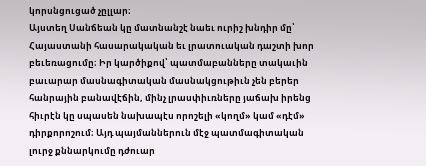կորսնցուցած չըլլար։
Այստեղ Սանճեան կը մատնանշէ նաեւ ուրիշ խնդիր մը՝ Հայաստանի հասարակական եւ լրատուական դաշտի խոր բեւեռացումը։ Իր կարծիքով՝ պատմաբանները տակաւին բաւարար մասնագիտական մասնակցութիւն չեն բերեր հանրային բանավէճին, մինչ լրասփիւռները յաճախ իրենց հիւրէն կը սպասեն նախապէս որոշելի «կողմ» կամ «դէմ» դիրքորոշում։ Այդ պայմաններուն մէջ պատմագիտական լուրջ քննարկումը դժուար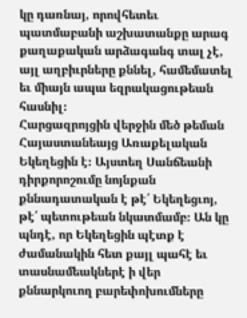կը դառնայ, որովհետեւ պատմաբանի աշխատանքը արագ քաղաքական արձագանգ տալ չէ, այլ աղբիւրները քննել, համեմատել եւ միայն ապա եզրակացութեան հասնիլ։
Հարցազրոյցին վերջին մեծ թեման Հայաստանեայց Առաքելական Եկեղեցին է։ Այստեղ Սանճեանի դիրքորոշումը նոյնքան քննադատական է թէ՛ Եկեղեցւոյ, թէ՛ պետութեան նկատմամբ։ Ան կը պնդէ, որ Եկեղեցին պէտք է ժամանակին հետ քայլ պահէ եւ տասնամեակներէ ի վեր քննարկուող բարեփոխումները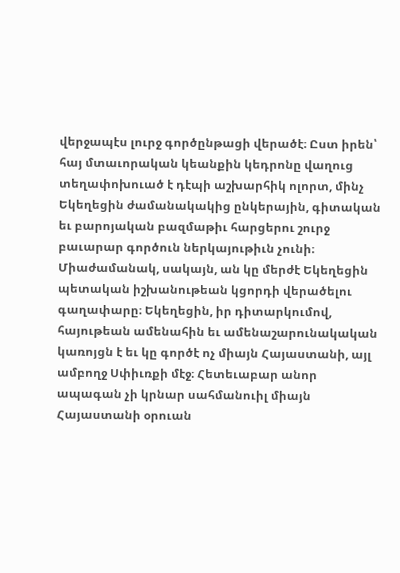վերջապէս լուրջ գործընթացի վերածէ։ Ըստ իրեն՝ հայ մտաւորական կեանքին կեդրոնը վաղուց տեղափոխուած է դէպի աշխարհիկ ոլորտ, մինչ Եկեղեցին ժամանակակից ընկերային, գիտական եւ բարոյական բազմաթիւ հարցերու շուրջ բաւարար գործուն ներկայութիւն չունի։
Միաժամանակ, սակայն, ան կը մերժէ Եկեղեցին պետական իշխանութեան կցորդի վերածելու գաղափարը։ Եկեղեցին, իր դիտարկումով, հայութեան ամենահին եւ ամենաշարունակական կառոյցն է եւ կը գործէ ոչ միայն Հայաստանի, այլ ամբողջ Սփիւռքի մէջ։ Հետեւաբար անոր ապագան չի կրնար սահմանուիլ միայն Հայաստանի օրուան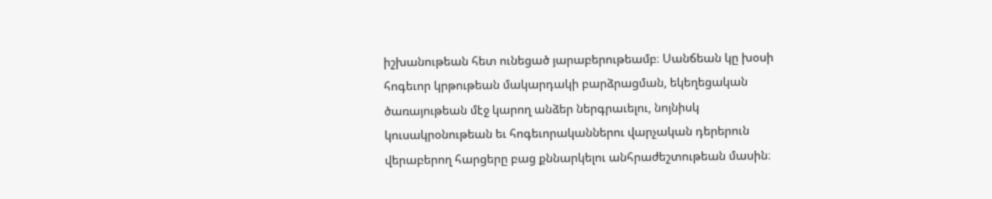իշխանութեան հետ ունեցած յարաբերութեամբ։ Սանճեան կը խօսի հոգեւոր կրթութեան մակարդակի բարձրացման, եկեղեցական ծառայութեան մէջ կարող անձեր ներգրաւելու, նոյնիսկ կուսակրօնութեան եւ հոգեւորականներու վարչական դերերուն վերաբերող հարցերը բաց քննարկելու անհրաժեշտութեան մասին։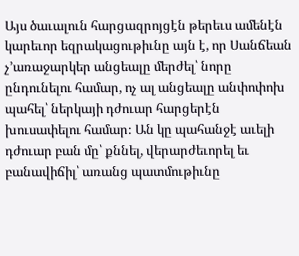Այս ծաւալուն հարցազրոյցէն թերեւս ամենէն կարեւոր եզրակացութիւնը այն է, որ Սանճեան չ’առաջարկեր անցեալը մերժել՝ նորը ընդունելու համար, ոչ ալ անցեալը անփոփոխ պահել՝ ներկայի դժուար հարցերէն խուսափելու համար։ Ան կը պահանջէ աւելի դժուար բան մը՝ քննել, վերարժեւորել եւ բանավիճիլ՝ առանց պատմութիւնը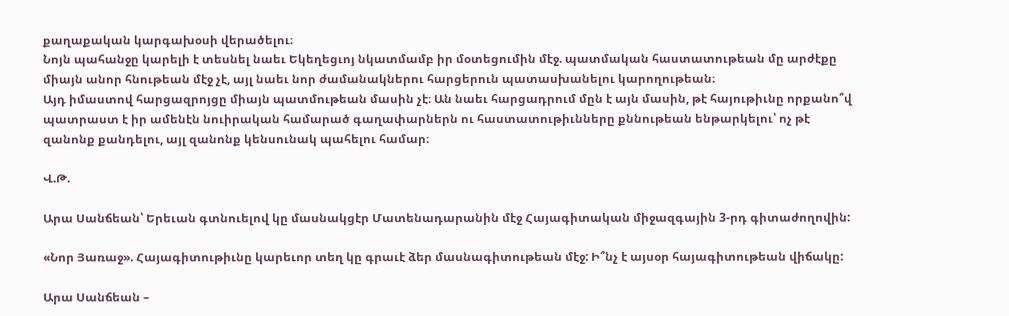քաղաքական կարգախօսի վերածելու։
Նոյն պահանջը կարելի է տեսնել նաեւ Եկեղեցւոյ նկատմամբ իր մօտեցումին մէջ. պատմական հաստատութեան մը արժէքը միայն անոր հնութեան մէջ չէ, այլ նաեւ նոր ժամանակներու հարցերուն պատասխանելու կարողութեան։
Այդ իմաստով հարցազրոյցը միայն պատմութեան մասին չէ։ Ան նաեւ հարցադրում մըն է այն մասին, թէ հայութիւնը որքանո՞վ պատրաստ է իր ամենէն նուիրական համարած գաղափարներն ու հաստատութիւնները քննութեան ենթարկելու՝ ոչ թէ զանոնք քանդելու, այլ զանոնք կենսունակ պահելու համար։

Վ.Թ.

Արա Սանճեան՝ Երեւան գտնուելով կը մասնակցէր Մատենադարանին մէջ Հայագիտական միջազգային 3-րդ գիտաժողովին:

«Նոր Յառաջ». Հայագիտութիւնը կարեւոր տեղ կը գրաւէ ձեր մասնագիտութեան մէջ: Ի՞նչ է այսօր հայագիտութեան վիճակը:

Արա Սանճեան –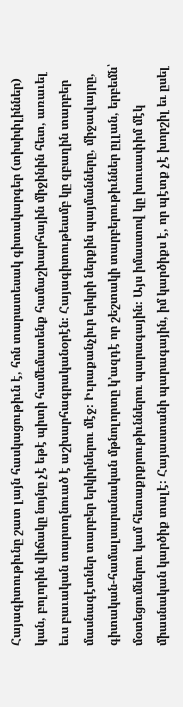Հայագիտութիւնը շատ լայն հասկացութիւն է, հոն տարատեսակ գիտակարգեր (տիսիփլիններ) կան, բոլորին վիճակը նոյնը չէ եթէ պիտի համեմատենք համաշխարհային միջինին հետ, առաւել եւս բաւական տարտղնուած է աշխարհագրականօրէն։ Հայագիտութեամբ կը զբաղին տարբեր մասնագէտներ տարբեր երկիրներու մէջ։ Իւրաքանչիւր երկրի ներքին պայմանները, միջավայրը, գիտական-համալսարանական մթնոլորտը կ’ազդէ որ շեշտակի տարբերութիւններ ըլլան, երբեմն՝ մօտեցումներու կամ հետաքրքրութիւններու պարագային։ Այս իմաստով կը խուսափիմ մէկ միասնական կարծիք տալէ։ Հայաստանի պարագային, իմ կարծիքս է, որ պէտք չէ խորշիլ եւ ըսել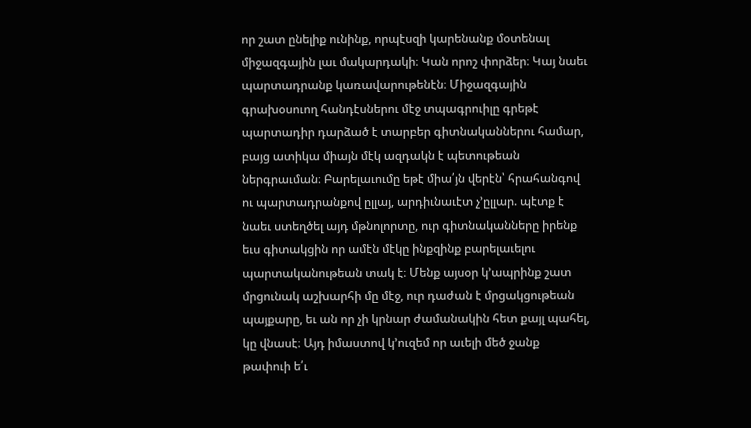որ շատ ընելիք ունինք, որպէսզի կարենանք մօտենալ միջազգային լաւ մակարդակի։ Կան որոշ փորձեր։ Կայ նաեւ պարտադրանք կառավարութենէն։ Միջազգային գրախօսուող հանդէսներու մէջ տպագրուիլը գրեթէ պարտադիր դարձած է տարբեր գիտնականներու համար, բայց ատիկա միայն մէկ ազդակն է պետութեան ներգրաւման։ Բարելաւումը եթէ միա՛յն վերէն՝ հրահանգով ու պարտադրանքով ըլլայ, արդիւնաւէտ չ՚ըլլար. պէտք է նաեւ ստեղծել այդ մթնոլորտը, ուր գիտնականները իրենք եւս գիտակցին որ ամէն մէկը ինքզինք բարելաւելու պարտականութեան տակ է։ Մենք այսօր կ՚ապրինք շատ մրցունակ աշխարհի մը մէջ, ուր դաժան է մրցակցութեան պայքարը, եւ ան որ չի կրնար ժամանակին հետ քայլ պահել, կը վնասէ։ Այդ իմաստով կ՚ուզեմ որ աւելի մեծ ջանք թափուի ե՛ւ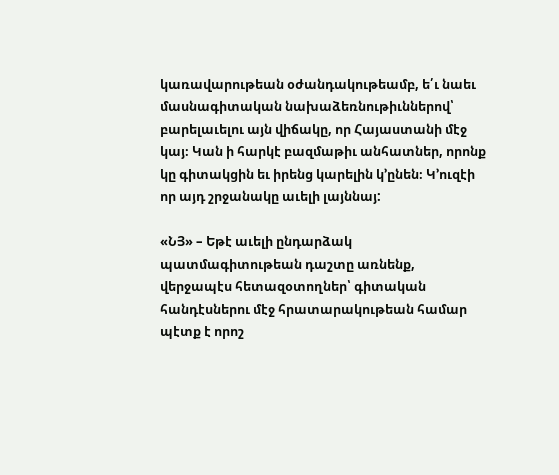կառավարութեան օժանդակութեամբ, ե՛ւ նաեւ մասնագիտական նախաձեռնութիւններով՝ բարելաւելու այն վիճակը, որ Հայաստանի մէջ կայ։ Կան ի հարկէ բազմաթիւ անհատներ, որոնք կը գիտակցին եւ իրենց կարելին կ՚ընեն։ Կ՚ուզէի որ այդ շրջանակը աւելի լայննայ:

«ՆՅ» – Եթէ աւելի ընդարձակ պատմագիտութեան դաշտը առնենք, վերջապէս հետազօտողներ՝ գիտական հանդէսներու մէջ հրատարակութեան համար պէտք է որոշ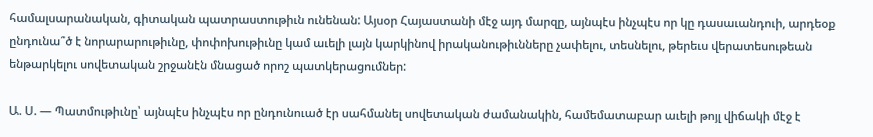համալսարանական, գիտական պատրաստութիւն ունենան: Այսօր Հայաստանի մէջ այդ մարզը, այնպէս ինչպէս որ կը դասաւանդուի, արդեօք ընդունա՞ծ է նորարարութիւնը, փոփոխութիւնը կամ աւելի լայն կարկինով իրականութիւնները չափելու, տեսնելու, թերեւս վերատեսութեան ենթարկելու սովետական շրջանէն մնացած որոշ պատկերացումներ:

Ա. Ս. — Պատմութիւնը՝ այնպէս ինչպէս որ ընդունուած էր սահմանել սովետական ժամանակին, համեմատաբար աւելի թոյլ վիճակի մէջ է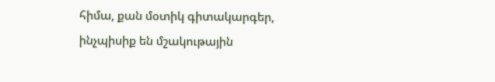հիմա, քան մօտիկ գիտակարգեր, ինչպիսիք են մշակութային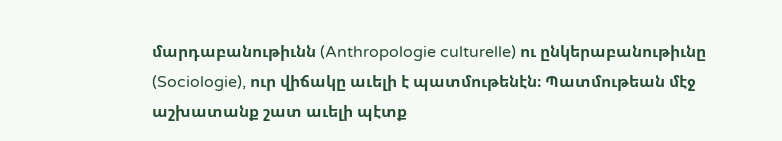մարդաբանութիւնն (Anthropologie culturelle) ու ընկերաբանութիւնը (Sociologie), ուր վիճակը աւելի է պատմութենէն։ Պատմութեան մէջ աշխատանք շատ աւելի պէտք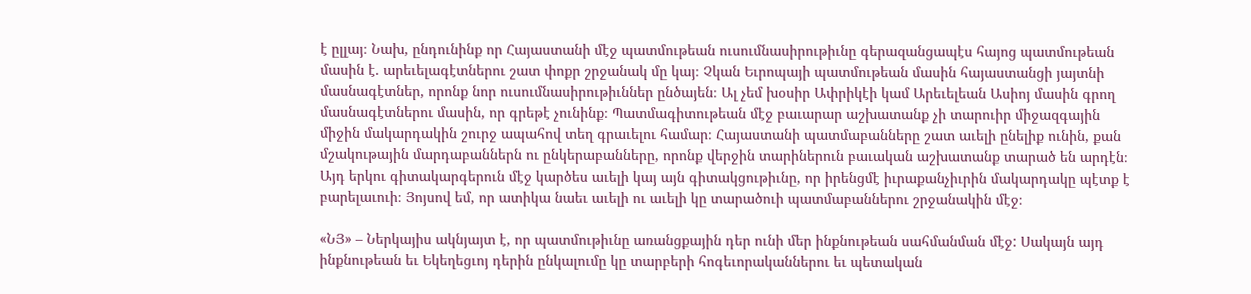է ըլլայ։ Նախ, ընդունինք որ Հայաստանի մէջ պատմութեան ուսումնասիրութիւնը գերազանցապէս հայոց պատմութեան մասին է. արեւելագէտներու շատ փոքր շրջանակ մը կայ։ Չկան Եւրոպայի պատմութեան մասին հայաստանցի յայտնի մասնագէտներ, որոնք նոր ուսումնասիրութիւններ ընծայեն։ Ալ չեմ խօսիր Ափրիկէի կամ Արեւելեան Ասիոյ մասին գրող մասնագէտներու մասին, որ գրեթէ չունինք։ Պատմագիտութեան մէջ բաւարար աշխատանք չի տարուիր միջազգային միջին մակարդակին շուրջ ապահով տեղ գրաւելու համար։ Հայաստանի պատմաբանները շատ աւելի ընելիք ունին, քան մշակութային մարդաբաններն ու ընկերաբանները, որոնք վերջին տարիներուն բաւական աշխատանք տարած են արդէն։ Այդ երկու գիտակարգերուն մէջ կարծես աւելի կայ այն գիտակցութիւնը, որ իրենցմէ իւրաքանչիւրին մակարդակը պէտք է բարելաւուի։ Յոյսով եմ, որ ատիկա նաեւ աւելի ու աւելի կը տարածուի պատմաբաններու շրջանակին մէջ։

«ՆՅ» – Ներկայիս ակնյայտ է, որ պատմութիւնը առանցքային դեր ունի մեր ինքնութեան սահմանման մէջ: Սակայն այդ ինքնութեան եւ Եկեղեցւոյ դերին ընկալումը կը տարբերի հոգեւորականներու եւ պետական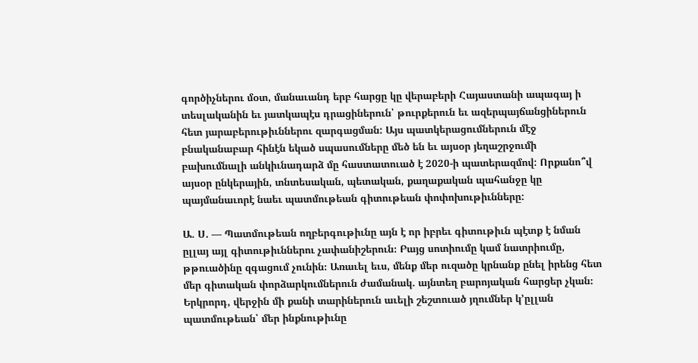գործիչներու մօտ, մանաւանդ երբ հարցը կը վերաբերի Հայաստանի ապագայ ի տեսլականին եւ յատկապէս դրացիներուն՝ թուրքերուն եւ ազերպայճանցիներուն հետ յարաբերութիւններու զարգացման: Այս պատկերացումներուն մէջ բնականաբար հինէն եկած սպասումները մեծ են եւ այսօր յեղաշրջումի բախումնալի անկիւնադարձ մը հաստատուած է 2020-ի պատերազմով: Որքանո՞վ այսօր ընկերային, տնտեսական, պետական, քաղաքական պահանջը կը պայմանաւորէ նաեւ պատմութեան գիտութեան փոփոխութիւնները:

Ա. Ս. — Պատմութեան ողբերգութիւնը այն է որ իբրեւ գիտութիւն պէտք է նման ըլլայ այլ գիտութիւններու չափանիշերուն։ Բայց սոտիումը կամ նատրիումը, թթուածինը զգացում չունին։ Առաւել եւս, մենք մեր ուզածը կրնանք ընել իրենց հետ մեր գիտական փորձարկումներուն ժամանակ. այնտեղ բարոյական հարցեր չկան։ Երկրորդ, վերջին մի քանի տարիներուն աւելի շեշտուած յղումներ կ՚ըլլան պատմութեան՝ մեր ինքնութիւնը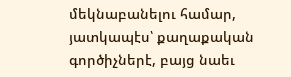մեկնաբանելու համար, յատկապէս՝ քաղաքական գործիչներէ, բայց նաեւ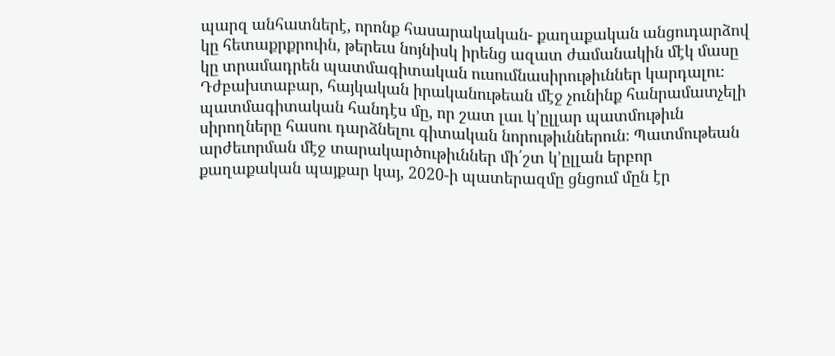պարզ անհատներէ, որոնք հասարակական- քաղաքական անցուդարձով կը հետաքրքրուին, թերեւս նոյնիսկ իրենց ազատ ժամանակին մէկ մասը կը տրամադրեն պատմագիտական ուսումնասիրութիւններ կարդալու։ Դժբախտաբար, հայկական իրականութեան մէջ չունինք հանրամատչելի պատմագիտական հանդէս մը, որ շատ լաւ կ՚ըլլար պատմութիւն սիրողները հասու դարձնելու գիտական նորութիւններուն։ Պատմութեան արժեւորման մէջ տարակարծութիւններ մի՛շտ կ՚ըլլան երբոր քաղաքական պայքար կայ, 2020-ի պատերազմը ցնցում մըն էր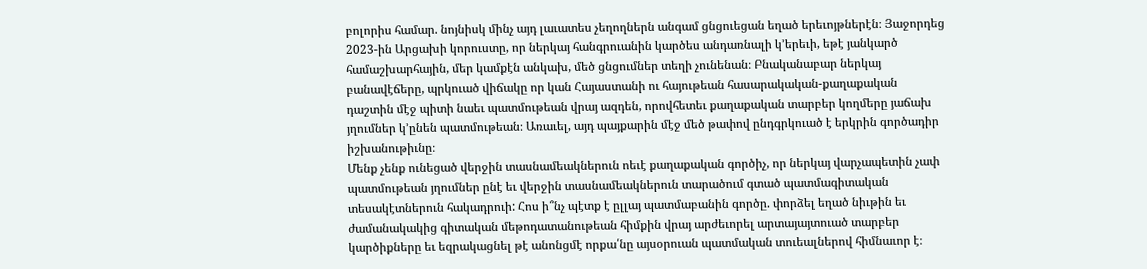բոլորիս համար. նոյնիսկ մինչ այդ լաւատես չեղողներն անգամ ցնցուեցան եղած երեւոյթներէն։ Յաջորդեց 2023-ին Արցախի կորուստը, որ ներկայ հանգրուանին կարծես անդառնալի կ՚երեւի, եթէ յանկարծ համաշխարհային, մեր կամքէն անկախ, մեծ ցնցումներ տեղի չունենան։ Բնականաբար ներկայ բանավէճերը, պրկուած վիճակը որ կան Հայաստանի ու հայութեան հասարակական-քաղաքական դաշտին մէջ պիտի նաեւ պատմութեան վրայ ազդեն, որովհետեւ քաղաքական տարբեր կողմերը յաճախ յղումներ կ՚ընեն պատմութեան։ Առաւել, այդ պայքարին մէջ մեծ թափով ընդգրկուած է երկրին գործադիր իշխանութիւնը։
Մենք չենք ունեցած վերջին տասնամեակներուն ոեւէ քաղաքական գործիչ, որ ներկայ վարչապետին չափ պատմութեան յղումներ ընէ եւ վերջին տասնամեակներուն տարածում գտած պատմագիտական տեսակէտներուն հակադրուի: Հոս ի՞նչ պէտք է ըլլայ պատմաբանին գործը. փորձել եղած նիւթին եւ ժամանակակից գիտական մեթոդատանութեան հիմքին վրայ արժեւորել արտայայտուած տարբեր կարծիքները եւ եզրակացնել թէ անոնցմէ որքա՛նը այսօրուան պատմական տուեալներով հիմնաւոր է։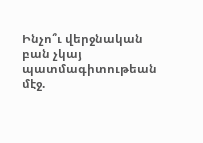Ինչո՞ւ վերջնական բան չկայ պատմագիտութեան մէջ.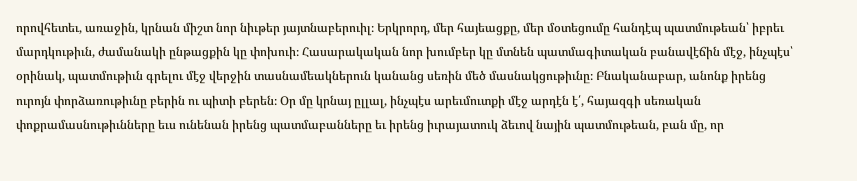որովհետեւ, առաջին, կրնան միշտ նոր նիւթեր յայտնաբերուիլ։ Երկրորդ, մեր հայեացքը, մեր մօտեցումը հանդէպ պատմութեան՝ իբրեւ մարդկութիւն, ժամանակի ընթացքին կը փոխուի։ Հասարակական նոր խումբեր կը մտնեն պատմագիտական բանավէճին մէջ, ինչպէս՝ օրինակ, պատմութիւն գրելու մէջ վերջին տասնամեակներուն կանանց սեռին մեծ մասնակցութիւնը։ Բնականաբար, անոնք իրենց ուրոյն փորձառութիւնը բերին ու պիտի բերեն։ Օր մը կրնայ ըլլալ, ինչպէս արեւմուտքի մէջ արդէն է՛, հայազգի սեռական փոքրամասնութիւնները եւս ունենան իրենց պատմաբանները եւ իրենց իւրայատուկ ձեւով նային պատմութեան, բան մը, որ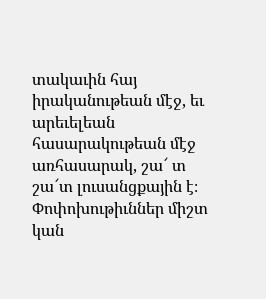տակաւին հայ իրականութեան մէջ, եւ արեւելեան հասարակութեան մէջ առհասարակ, շա՜ տ շա՜տ լուսանցքային է։
Փոփոխութիւններ միշտ կան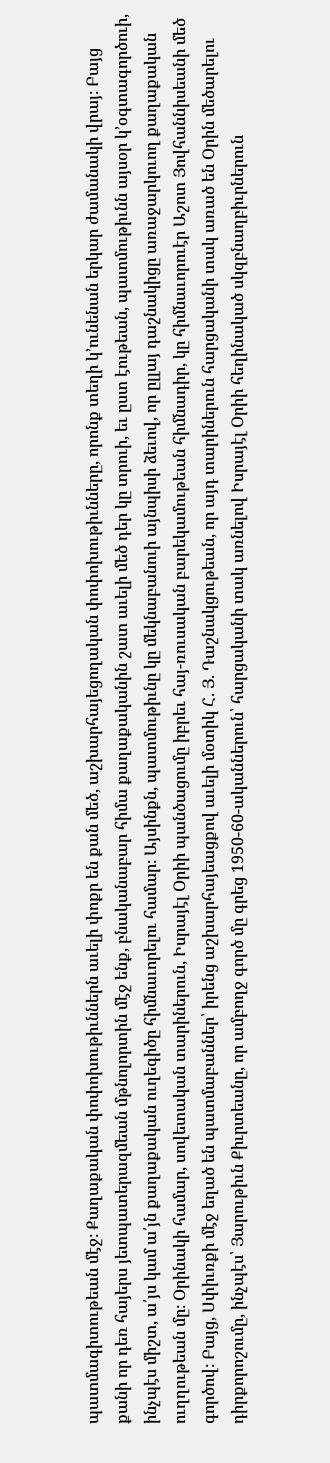պատմագիտութեան մէջ։ Քաղաքական փոփոխութիւններն աւելի փոքր են քան մեծ, աշխարհայեցողական փոփոխութիւնները, որոնք տեղի կ՚ունենան երկար ժամանակի վրայ։ Բայց քանի որ դեռ հայերս յետպատերազմեան մթնոլորտին մէջ ենք, բնականաբար հիմա քաղաքականին շատ աւելի մեծ դեր կը տրուի, եւ ըստ էութեան, պատմութիւնն այսօր կ՚օգտագործուի, ինչպէս միշտ, ա՛յս կամ ա՛յն քաղաքական ուղեգիծը հիմնաւորելու համար։ Այսինքն, պատմութիւնը կը մեկնաբանուի այնպիսի ձեւով, որ ըլլայ դաշնակիցը առաջարկուող քաղաքական ուղղութեան մը։ Օրինակի համար, սովետական տարիներուն, Իսրայէլ Օրիի պանծացումը իբրեւ հայ-ռուսական բարեկամութեան հիմնադիր, կը հիմնաւորուէր Աշոտ Յովհաննիսեանի մեծ գործով։ Բայց, Սփիւռքի մէջ եղած են պատմաբաններ՝ իրենց աշխարհայեացքով աւելի մօտիկ Հ. Յ. Դաշնակցութեան, որ այդ տարիներուն հարցականի տակ առած են Օրին մեծարելու դիրքորոշումը, ինչպէս՝ Յարութիւն Քիւրտեանը, որ ամբողջ գործ մը գրեց 1950-60-ականներուն՝ հարցականի տակ առնելով Իսրայէլ Օրիի հեղինակած սկզբնաղբիւրներուն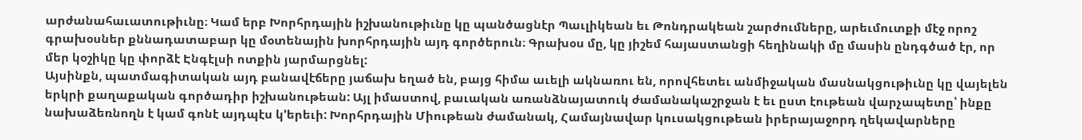արժանահաւատութիւնը։ Կամ երբ Խորհրդային իշխանութիւնը կը պանծացնէր Պաւլիկեան եւ Թոնդրակեան շարժումները, արեւմուտքի մէջ որոշ գրախօսներ քննադատաբար կը մօտենային խորհրդային այդ գործերուն։ Գրախօս մը, կը յիշեմ հայաստանցի հեղինակի մը մասին ընդգծած էր, որ մեր կօշիկը կը փորձէ Էնգէլսի ոտքին յարմարցնել:
Այսինքն, պատմագիտական այդ բանավէճերը յաճախ եղած են, բայց հիմա աւելի ակնառու են, որովհետեւ անմիջական մասնակցութիւնը կը վայելեն երկրի քաղաքական գործադիր իշխանութեան: Այլ իմաստով, բաւական առանձնայատուկ ժամանակաշրջան է եւ ըստ էութեան վարչապետը՝ ինքը նախաձեռնողն է կամ գոնէ այդպէս կ՚երեւի: Խորհրդային Միութեան ժամանակ, Համայնավար կուսակցութեան իրերայաջորդ ղեկավարները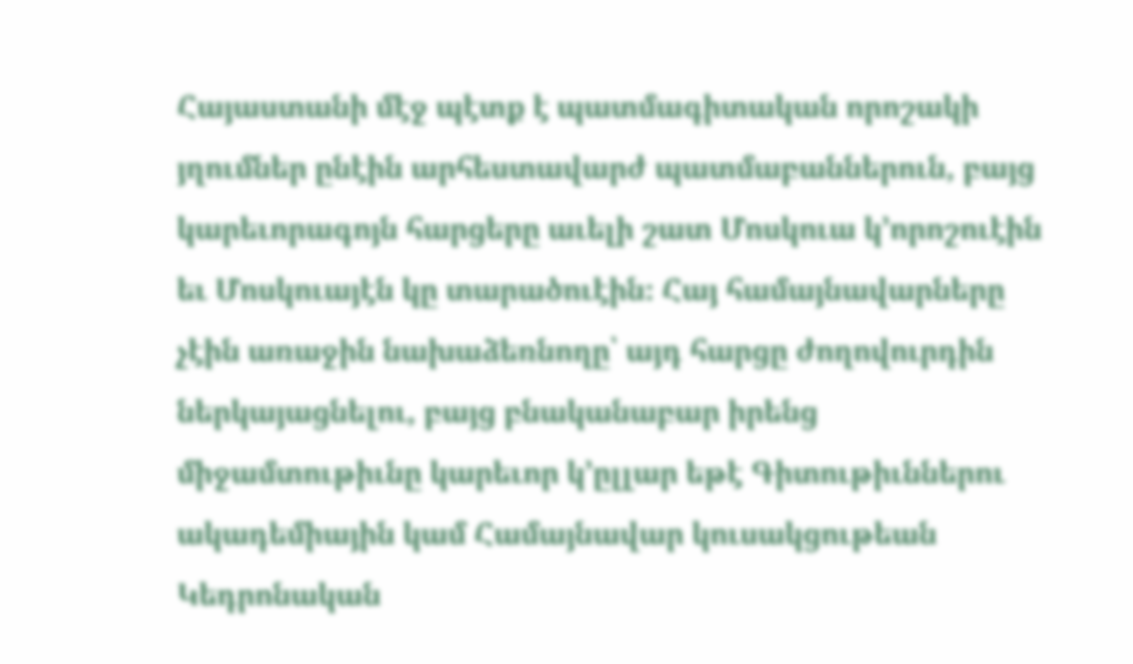Հայաստանի մէջ պէտք է պատմագիտական որոշակի յղումներ ընէին արհեստավարժ պատմաբաններուն, բայց կարեւորագոյն հարցերը աւելի շատ Մոսկուա կ՚որոշուէին եւ Մոսկուայէն կը տարածուէին։ Հայ համայնավարները չէին առաջին նախաձեռնողը՝ այդ հարցը ժողովուրդին ներկայացնելու, բայց բնականաբար իրենց միջամտութիւնը կարեւոր կ’ըլլար եթէ Գիտութիւններու ակադեմիային կամ Համայնավար կուսակցութեան Կեդրոնական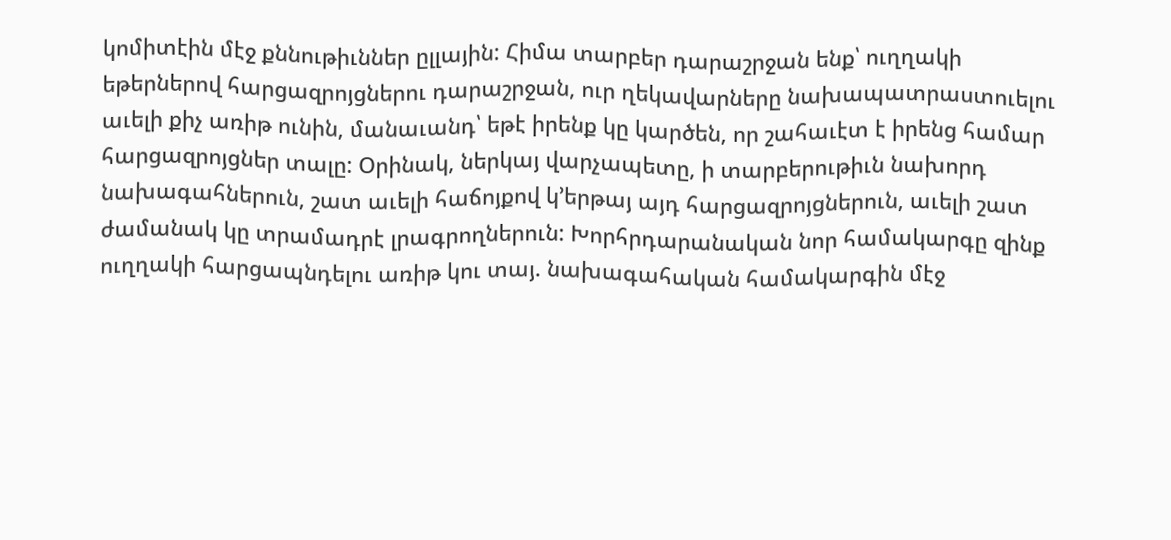կոմիտէին մէջ քննութիւններ ըլլային: Հիմա տարբեր դարաշրջան ենք՝ ուղղակի եթերներով հարցազրոյցներու դարաշրջան, ուր ղեկավարները նախապատրաստուելու աւելի քիչ առիթ ունին, մանաւանդ՝ եթէ իրենք կը կարծեն, որ շահաւէտ է իրենց համար հարցազրոյցներ տալը: Օրինակ, ներկայ վարչապետը, ի տարբերութիւն նախորդ նախագահներուն, շատ աւելի հաճոյքով կ՚երթայ այդ հարցազրոյցներուն, աւելի շատ ժամանակ կը տրամադրէ լրագրողներուն: Խորհրդարանական նոր համակարգը զինք ուղղակի հարցապնդելու առիթ կու տայ. նախագահական համակարգին մէջ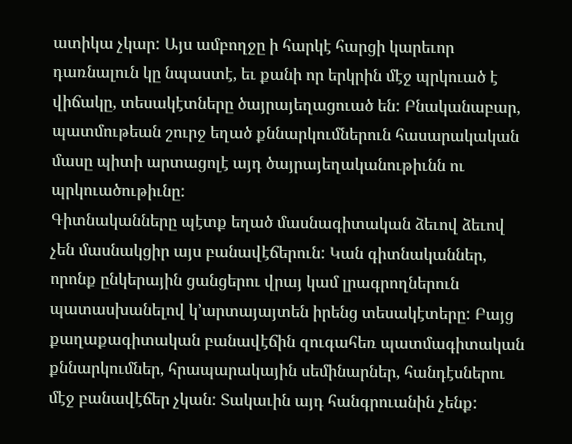ատիկա չկար: Այս ամբողջը ի հարկէ հարցի կարեւոր դառնալուն կը նպաստէ, եւ քանի որ երկրին մէջ պրկուած է վիճակը, տեսակէտները ծայրայեղացուած են: Բնականաբար, պատմութեան շուրջ եղած քննարկումներուն հասարակական մասը պիտի արտացոլէ այդ ծայրայեղականութիւնն ու պրկուածութիւնը:
Գիտնականները պէտք եղած մասնագիտական ձեւով ձեւով չեն մասնակցիր այս բանավէճերուն: Կան գիտնականներ, որոնք ընկերային ցանցերու վրայ կամ լրագրողներուն պատասխանելով կ’արտայայտեն իրենց տեսակէտերը: Բայց քաղաքագիտական բանավէճին զուգահեռ պատմագիտական քննարկումներ, հրապարակային սեմինարներ, հանդէսներու մէջ բանավէճեր չկան: Տակաւին այդ հանգրուանին չենք: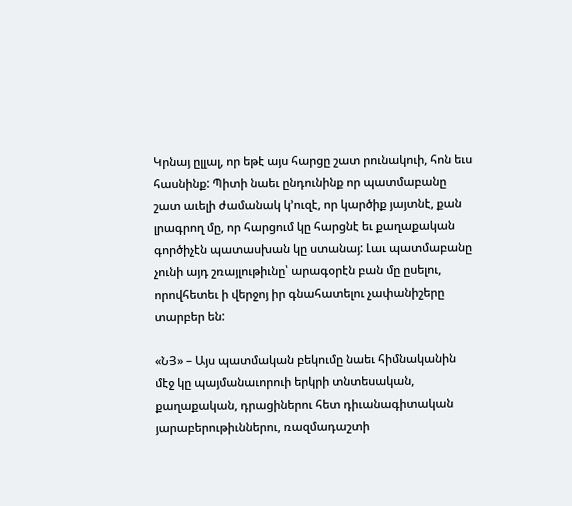Կրնայ ըլլալ, որ եթէ այս հարցը շատ րունակուի, հոն եւս հասնինք: Պիտի նաեւ ընդունինք որ պատմաբանը շատ աւելի ժամանակ կ՚ուզէ, որ կարծիք յայտնէ, քան լրագրող մը, որ հարցում կը հարցնէ եւ քաղաքական գործիչէն պատասխան կը ստանայ: Լաւ պատմաբանը չունի այդ շռայլութիւնը՝ արագօրէն բան մը ըսելու, որովհետեւ ի վերջոյ իր գնահատելու չափանիշերը տարբեր են:

«ՆՅ» – Այս պատմական բեկումը նաեւ հիմնականին մէջ կը պայմանաւորուի երկրի տնտեսական, քաղաքական, դրացիներու հետ դիւանագիտական յարաբերութիւններու, ռազմադաշտի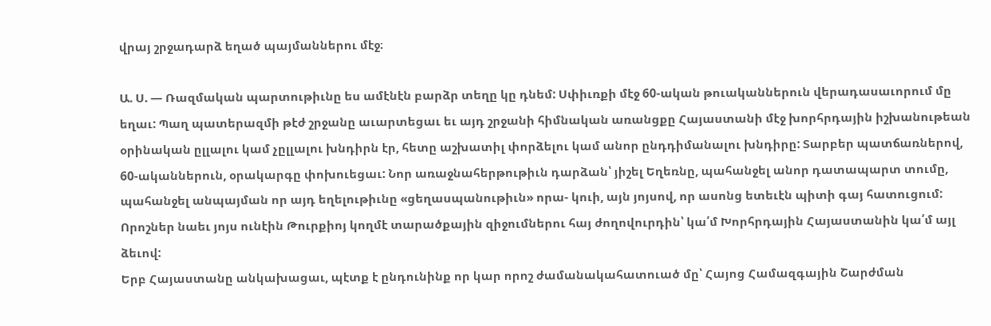վրայ շրջադարձ եղած պայմաններու մէջ։

Ա. Ս. — Ռազմական պարտութիւնը ես ամէնէն բարձր տեղը կը դնեմ: Սփիւռքի մէջ 60-ական թուականներուն վերադասաւորում մը եղաւ: Պաղ պատերազմի թէժ շրջանը աւարտեցաւ եւ այդ շրջանի հիմնական առանցքը Հայաստանի մէջ խորհրդային իշխանութեան օրինական ըլլալու կամ չըլլալու խնդիրն էր, հետը աշխատիլ փորձելու կամ անոր ընդդիմանալու խնդիրը: Տարբեր պատճառներով, 60-ականներուն, օրակարգը փոխուեցաւ: Նոր առաջնահերթութիւն դարձան՝ յիշել Եղեռնը, պահանջել անոր դատապարտ տումը, պահանջել անպայման որ այդ եղելութիւնը «ցեղասպանութիւն» որա- կուի, այն յոյսով, որ ասոնց ետեւէն պիտի գայ հատուցում: Որոշներ նաեւ յոյս ունէին Թուրքիոյ կողմէ տարածքային զիջումներու հայ ժողովուրդին՝ կա՛մ Խորհրդային Հայաստանին կա՛մ այլ ձեւով:
Երբ Հայաստանը անկախացաւ, պէտք է ընդունինք որ կար որոշ ժամանակահատուած մը՝ Հայոց Համազգային Շարժման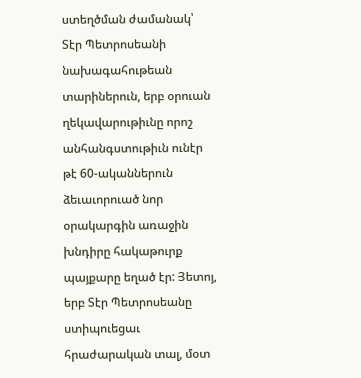ստեղծման ժամանակ՝ Տէր Պետրոսեանի նախագահութեան տարիներուն, երբ օրուան ղեկավարութիւնը որոշ անհանգստութիւն ունէր թէ 60-ականներուն ձեւաւորուած նոր օրակարգին առաջին խնդիրը հակաթուրք պայքարը եղած էր: Յետոյ, երբ Տէր Պետրոսեանը ստիպուեցաւ հրաժարական տալ, մօտ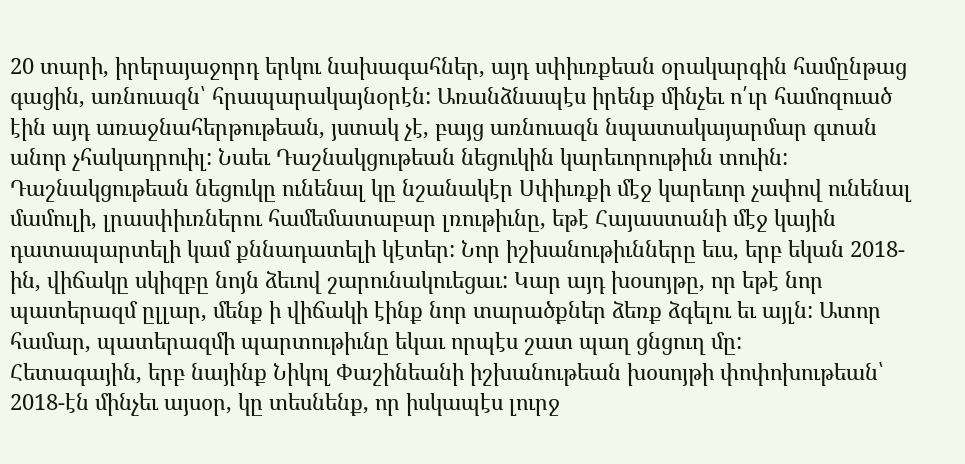20 տարի, իրերայաջորդ երկու նախագահներ, այդ սփիւռքեան օրակարգին համընթաց գացին, առնուազն՝ հրապարակայնօրէն: Առանձնապէս իրենք մինչեւ ո՛ւր համոզուած էին այդ առաջնահերթութեան, յստակ չէ, բայց առնուազն նպատակայարմար գտան անոր չհակադրուիլ: Նաեւ Դաշնակցութեան նեցուկին կարեւորութիւն տուին: Դաշնակցութեան նեցուկը ունենալ կը նշանակէր Սփիւռքի մէջ կարեւոր չափով ունենալ մամուլի, լրասփիւռներու համեմատաբար լռութիւնը, եթէ Հայաստանի մէջ կային դատապարտելի կամ քննադատելի կէտեր: Նոր իշխանութիւնները եւս, երբ եկան 2018-ին, վիճակը սկիզբը նոյն ձեւով շարունակուեցաւ: Կար այդ խօսոյթը, որ եթէ նոր պատերազմ ըլլար, մենք ի վիճակի էինք նոր տարածքներ ձեռք ձգելու եւ այլն: Ատոր համար, պատերազմի պարտութիւնը եկաւ որպէս շատ պաղ ցնցուղ մը:
Հետագային, երբ նայինք Նիկոլ Փաշինեանի իշխանութեան խօսոյթի փոփոխութեան՝ 2018-էն մինչեւ այսօր, կը տեսնենք, որ իսկապէս լուրջ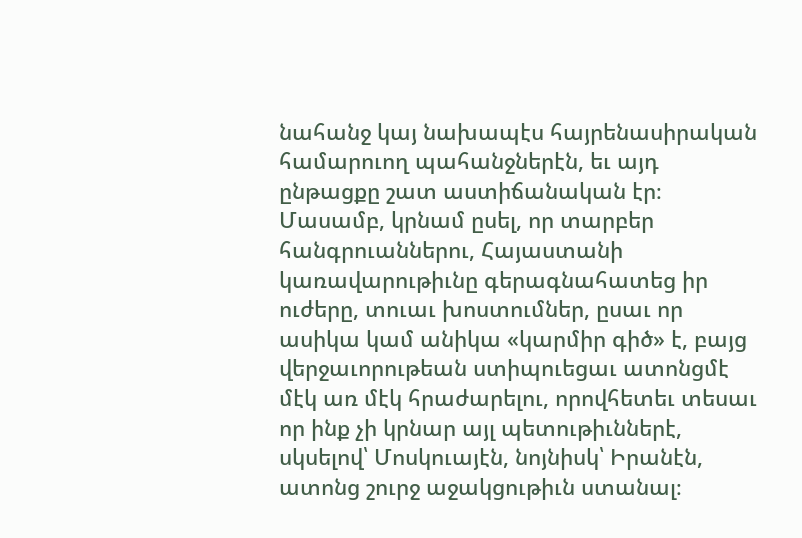նահանջ կայ նախապէս հայրենասիրական համարուող պահանջներէն, եւ այդ ընթացքը շատ աստիճանական էր։ Մասամբ, կրնամ ըսել, որ տարբեր հանգրուաններու, Հայաստանի կառավարութիւնը գերագնահատեց իր ուժերը, տուաւ խոստումներ, ըսաւ որ ասիկա կամ անիկա «կարմիր գիծ» է, բայց վերջաւորութեան ստիպուեցաւ ատոնցմէ մէկ առ մէկ հրաժարելու, որովհետեւ տեսաւ որ ինք չի կրնար այլ պետութիւններէ, սկսելով՝ Մոսկուայէն, նոյնիսկ՝ Իրանէն, ատոնց շուրջ աջակցութիւն ստանալ։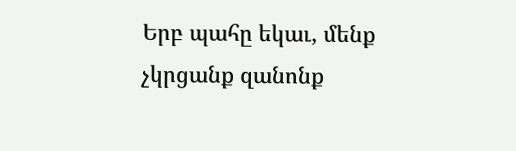Երբ պահը եկաւ, մենք չկրցանք զանոնք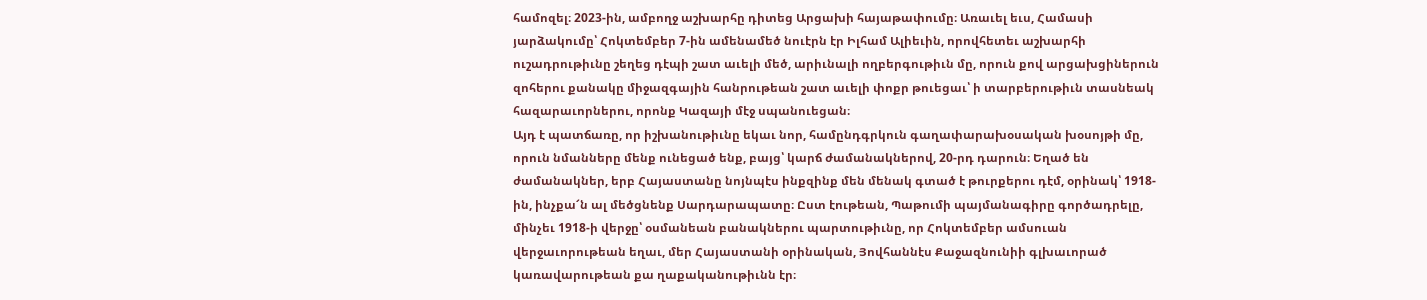համոզել։ 2023-ին, ամբողջ աշխարհը դիտեց Արցախի հայաթափումը։ Առաւել եւս, Համասի յարձակումը՝ Հոկտեմբեր 7-ին ամենամեծ նուէրն էր Իլհամ Ալիեւին, որովհետեւ աշխարհի ուշադրութիւնը շեղեց դէպի շատ աւելի մեծ, արիւնալի ողբերգութիւն մը, որուն քով արցախցիներուն զոհերու քանակը միջազգային հանրութեան շատ աւելի փոքր թուեցաւ՝ ի տարբերութիւն տասնեակ հազարաւորներու, որոնք Կազայի մէջ սպանուեցան։
Այդ է պատճառը, որ իշխանութիւնը եկաւ նոր, համընդգրկուն գաղափարախօսական խօսոյթի մը, որուն նմանները մենք ունեցած ենք, բայց՝ կարճ ժամանակներով, 20-րդ դարուն։ Եղած են ժամանակներ, երբ Հայաստանը նոյնպէս ինքզինք մեն մենակ գտած է թուրքերու դէմ, օրինակ՝ 1918-ին, ինչքա՜ն ալ մեծցնենք Սարդարապատը։ Ըստ էութեան, Պաթումի պայմանագիրը գործադրելը, մինչեւ 1918-ի վերջը՝ օսմանեան բանակներու պարտութիւնը, որ Հոկտեմբեր ամսուան վերջաւորութեան եղաւ, մեր Հայաստանի օրինական, Յովհաննէս Քաջազնունիի գլխաւորած կառավարութեան քա ղաքականութիւնն էր։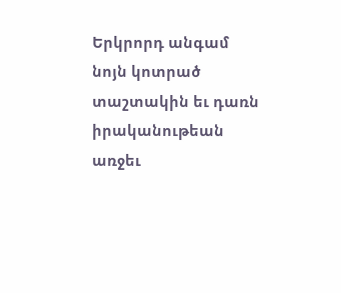Երկրորդ անգամ նոյն կոտրած տաշտակին եւ դառն իրականութեան առջեւ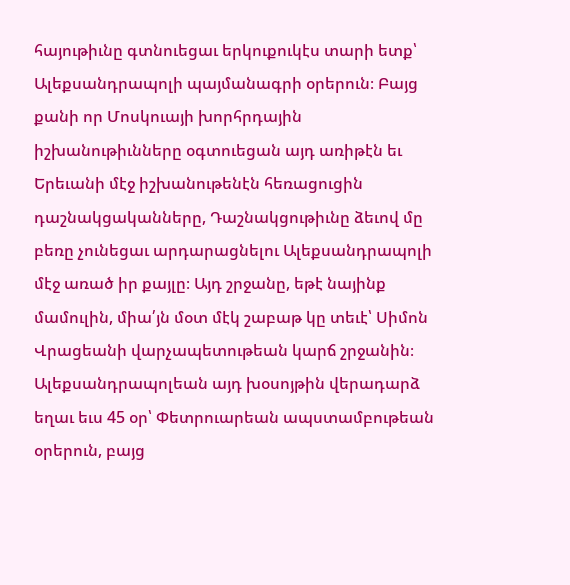հայութիւնը գտնուեցաւ երկուքուկէս տարի ետք՝ Ալեքսանդրապոլի պայմանագրի օրերուն։ Բայց քանի որ Մոսկուայի խորհրդային իշխանութիւնները օգտուեցան այդ առիթէն եւ Երեւանի մէջ իշխանութենէն հեռացուցին դաշնակցականները, Դաշնակցութիւնը ձեւով մը բեռը չունեցաւ արդարացնելու Ալեքսանդրապոլի մէջ առած իր քայլը։ Այդ շրջանը, եթէ նայինք մամուլին, միա՛յն մօտ մէկ շաբաթ կը տեւէ՝ Սիմոն Վրացեանի վարչապետութեան կարճ շրջանին։ Ալեքսանդրապոլեան այդ խօսոյթին վերադարձ եղաւ եւս 45 օր՝ Փետրուարեան ապստամբութեան օրերուն, բայց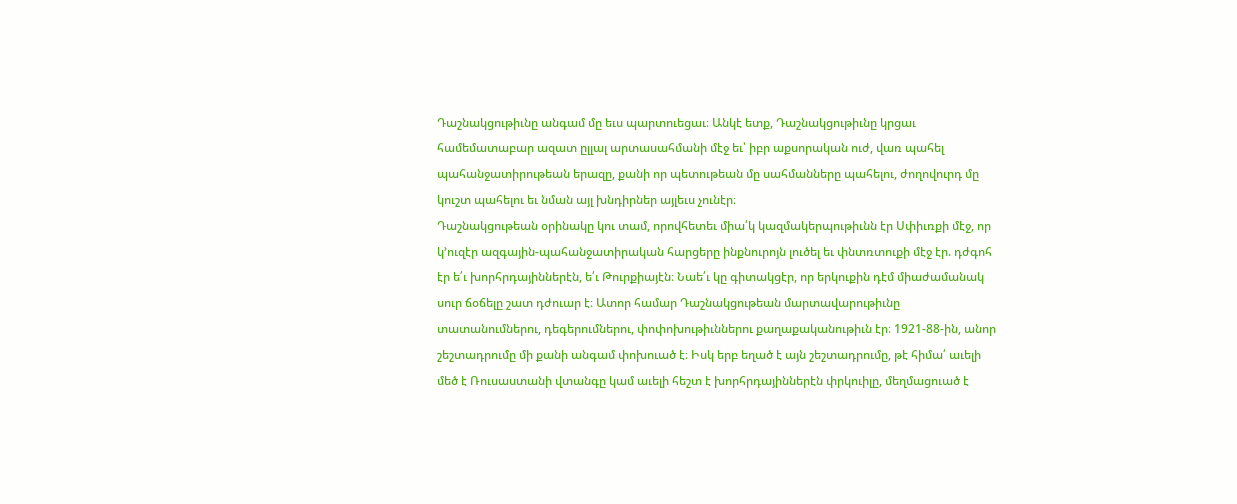Դաշնակցութիւնը անգամ մը եւս պարտուեցաւ։ Անկէ ետք, Դաշնակցութիւնը կրցաւ համեմատաբար ազատ ըլլալ արտասահմանի մէջ եւ՝ իբր աքսորական ուժ, վառ պահել պահանջատիրութեան երազը, քանի որ պետութեան մը սահմանները պահելու, ժողովուրդ մը կուշտ պահելու եւ նման այլ խնդիրներ այլեւս չունէր։
Դաշնակցութեան օրինակը կու տամ, որովհետեւ միա՛կ կազմակերպութիւնն էր Սփիւռքի մէջ, որ կ՚ուզէր ազգային-պահանջատիրական հարցերը ինքնուրոյն լուծել եւ փնտռտուքի մէջ էր. դժգոհ էր ե՛ւ խորհրդայիններէն, ե՛ւ Թուրքիայէն։ Նաե՛ւ կը գիտակցէր, որ երկուքին դէմ միաժամանակ սուր ճօճելը շատ դժուար է։ Ատոր համար Դաշնակցութեան մարտավարութիւնը տատանումներու, դեգերումներու, փոփոխութիւններու քաղաքականութիւն էր։ 1921-88-ին, անոր շեշտադրումը մի քանի անգամ փոխուած է։ Իսկ երբ եղած է այն շեշտադրումը, թէ հիմա՛ աւելի մեծ է Ռուսաստանի վտանգը կամ աւելի հեշտ է խորհրդայիններէն փրկուիլը, մեղմացուած է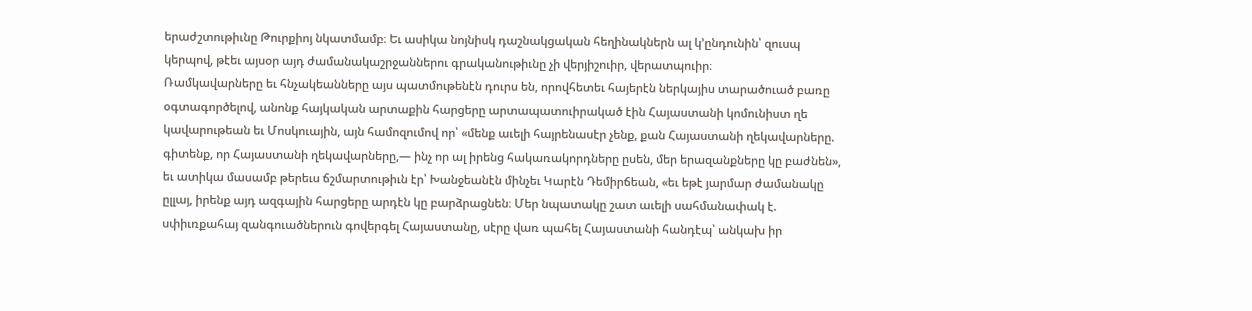երաժշտութիւնը Թուրքիոյ նկատմամբ։ Եւ ասիկա նոյնիսկ դաշնակցական հեղինակներն ալ կ՚ընդունին՝ զուսպ կերպով, թէեւ այսօր այդ ժամանակաշրջաններու գրականութիւնը չի վերյիշուիր, վերատպուիր։
Ռամկավարները եւ հնչակեանները այս պատմութենէն դուրս են, որովհետեւ հայերէն ներկայիս տարածուած բառը օգտագործելով, անոնք հայկական արտաքին հարցերը արտապատուիրակած էին Հայաստանի կոմունիստ ղե կավարութեան եւ Մոսկուային, այն համոզումով որ՝ «մենք աւելի հայրենասէր չենք, քան Հայաստանի ղեկավարները. գիտենք, որ Հայաստանի ղեկավարները,— ինչ որ ալ իրենց հակառակորդները ըսեն, մեր երազանքները կը բաժնեն», եւ ատիկա մասամբ թերեւս ճշմարտութիւն էր՝ Խանջեանէն մինչեւ Կարէն Դեմիրճեան, «եւ եթէ յարմար ժամանակը ըլլայ, իրենք այդ ազգային հարցերը արդէն կը բարձրացնեն։ Մեր նպատակը շատ աւելի սահմանափակ է. սփիւռքահայ զանգուածներուն գովերգել Հայաստանը, սէրը վառ պահել Հայաստանի հանդէպ՝ անկախ իր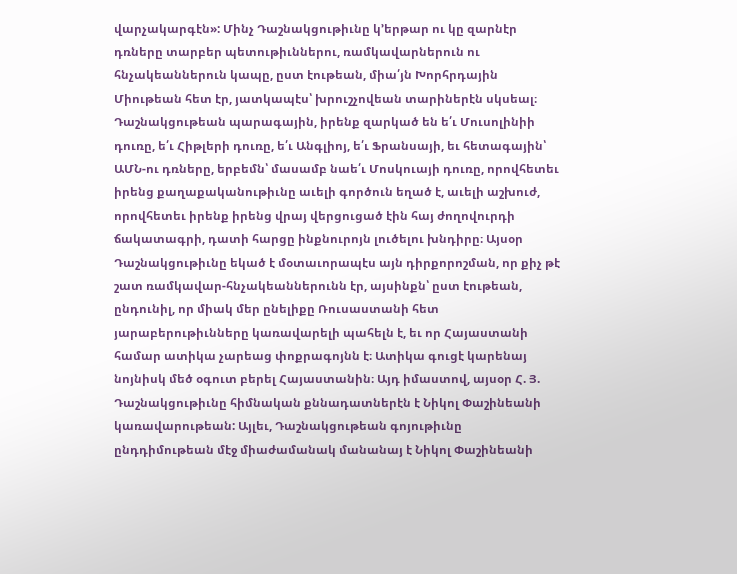վարչակարգէն»: Մինչ Դաշնակցութիւնը կ՚երթար ու կը զարնէր դռները տարբեր պետութիւններու, ռամկավարներուն ու հնչակեաններուն կապը, ըստ էութեան, միա՛յն Խորհրդային Միութեան հետ էր, յատկապէս՝ խրուշչովեան տարիներէն սկսեալ։ Դաշնակցութեան պարագային, իրենք զարկած են ե՛ւ Մուսոլինիի դուռը, ե՛ւ Հիթլերի դուռը, ե՛ւ Անգլիոյ, ե՛ւ Ֆրանսայի, եւ հետագային՝ ԱՄՆ-ու դռները, երբեմն՝ մասամբ նաե՛ւ Մոսկուայի դուռը, որովհետեւ իրենց քաղաքականութիւնը աւելի գործուն եղած է, աւելի աշխուժ, որովհետեւ իրենք իրենց վրայ վերցուցած էին հայ ժողովուրդի ճակատագրի, դատի հարցը ինքնուրոյն լուծելու խնդիրը։ Այսօր Դաշնակցութիւնը եկած է մօտաւորապէս այն դիրքորոշման, որ քիչ թէ շատ ռամկավար-հնչակեաններունն էր, այսինքն՝ ըստ էութեան, ընդունիլ, որ միակ մեր ընելիքը Ռուսաստանի հետ յարաբերութիւնները կառավարելի պահելն է, եւ որ Հայաստանի համար ատիկա չարեաց փոքրագոյնն է։ Ատիկա գուցէ կարենայ նոյնիսկ մեծ օգուտ բերել Հայաստանին։ Այդ իմաստով, այսօր Հ. Յ. Դաշնակցութիւնը հիմնական քննադատներէն է Նիկոլ Փաշինեանի կառավարութեան: Այլեւ, Դաշնակցութեան գոյութիւնը ընդդիմութեան մէջ միաժամանակ մանանայ է Նիկոլ Փաշինեանի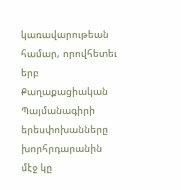կառավարութեան համար, որովհետեւ երբ Քաղաքացիական Պայմանագիրի երեսփոխանները խորհրդարանին մէջ կը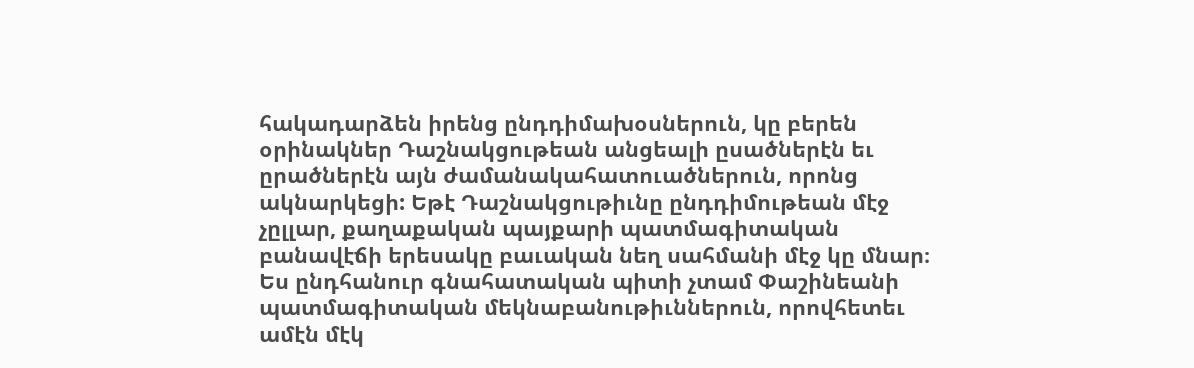հակադարձեն իրենց ընդդիմախօսներուն, կը բերեն օրինակներ Դաշնակցութեան անցեալի ըսածներէն եւ ըրածներէն այն ժամանակահատուածներուն, որոնց ակնարկեցի: Եթէ Դաշնակցութիւնը ընդդիմութեան մէջ չըլլար, քաղաքական պայքարի պատմագիտական բանավէճի երեսակը բաւական նեղ սահմանի մէջ կը մնար։
Ես ընդհանուր գնահատական պիտի չտամ Փաշինեանի պատմագիտական մեկնաբանութիւններուն, որովհետեւ ամէն մէկ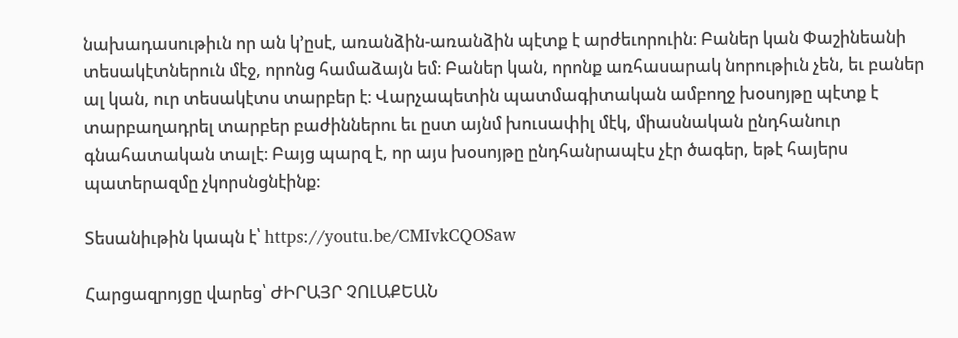նախադասութիւն որ ան կ՚ըսէ, առանձին-առանձին պէտք է արժեւորուին։ Բաներ կան Փաշինեանի տեսակէտներուն մէջ, որոնց համաձայն եմ։ Բաներ կան, որոնք առհասարակ նորութիւն չեն, եւ բաներ ալ կան, ուր տեսակէտս տարբեր է։ Վարչապետին պատմագիտական ամբողջ խօսոյթը պէտք է տարբաղադրել տարբեր բաժիններու եւ ըստ այնմ խուսափիլ մէկ, միասնական ընդհանուր գնահատական տալէ։ Բայց պարզ է, որ այս խօսոյթը ընդհանրապէս չէր ծագեր, եթէ հայերս պատերազմը չկորսնցնէինք։

Տեսանիւթին կապն է՝ https://youtu.be/CMIvkCQOSaw

Հարցազրոյցը վարեց՝ ԺԻՐԱՅՐ ՉՈԼԱՔԵԱՆ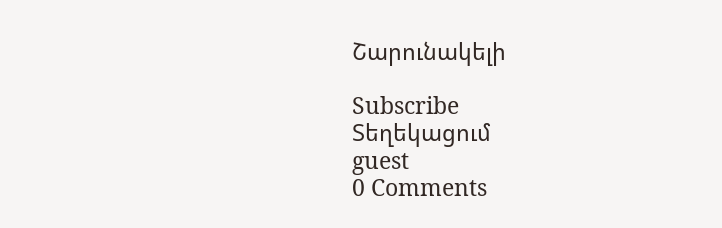Շարունակելի

Subscribe
Տեղեկացում
guest
0 Comments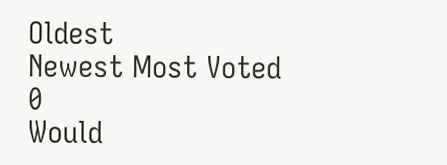Oldest
Newest Most Voted
0
Would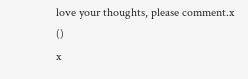love your thoughts, please comment.x
()
x